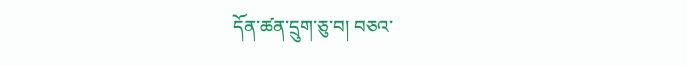དོན་ཚན་དྲུག་ཅུ་བ། བཅའ་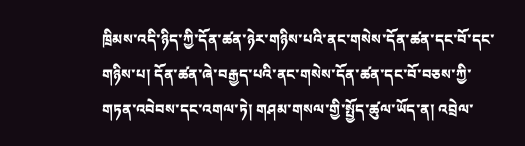ཁྲིམས་འདི་ཉིད་ཀྱི་དོན་ཚན་ཉེར་གཉིས་པའི་ནང་གསེས་དོན་ཚན་དང་བོ་དང་གཉིས་པ། དོན་ཚན་ཞེ་བརྒྱད་པའི་ནང་གསེས་དོན་ཚན་དང་བོ་བཅས་ཀྱི་གཏན་འབེབས་དང་འགལ་ཏེ། གཤམ་གསལ་གྱི་སྤྱོད་ཚུལ་ཡོད་ན། འབྲེལ་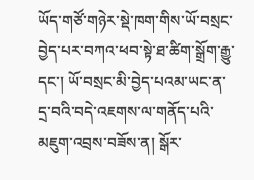ཡོད་གཙོ་གཉེར་སྡེ་ཁག་གིས་ཡོ་བསྲང་བྱེད་པར་བཀའ་ཕབ་སྟེ་ཐ་ཚིག་སྒྲོག་རྒྱུ་དང་། ཡོ་བསྲང་མི་བྱེད་པའམ་ཡང་ན་དྲ་བའི་བདེ་འཇགས་ལ་གནོད་པའི་མཇུག་འབྲས་བཟོས་ན། སྒོར་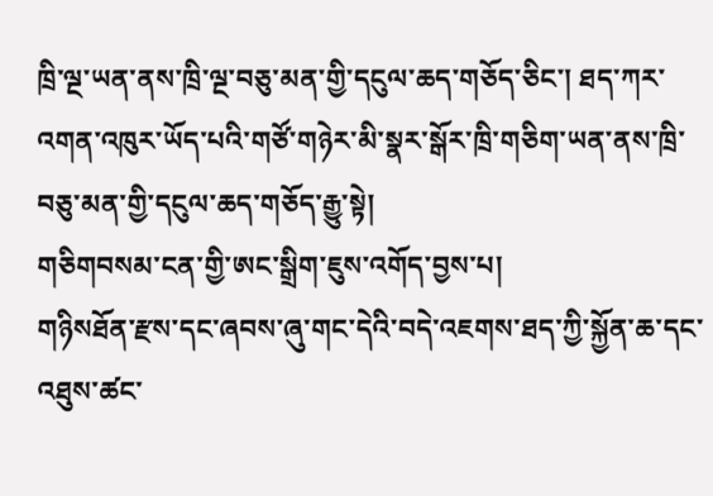ཁྲི་ལྔ་ཡན་ནས་ཁྲི་ལྔ་བཅུ་མན་གྱི་དངུལ་ཆད་གཅོད་ཅིང་། ཐད་ཀར་འགན་འཁུར་ཡོད་པའི་གཙོ་གཉེར་མི་སྣར་སྒོར་ཁྲི་གཅིག་ཡན་ནས་ཁྲི་བཅུ་མན་གྱི་དངུལ་ཆད་གཅོད་རྒྱུ་སྟེ།
གཅིགབསམ་ངན་གྱི་ཨང་སྒྲིག་ཇུས་འགོད་བྱས་པ།
གཉིསཐོན་རྫས་དང་ཞབས་ཞུ་གང་དེའི་བདེ་འཇགས་ཐད་ཀྱི་སྐྱོན་ཆ་དང་འཐུས་ཚང་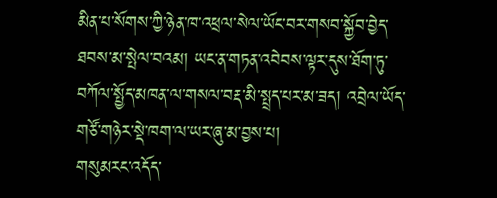མིན་པ་སོགས་ཀྱི་ཉེན་ཁ་འཕྲལ་སེལ་ཡོང་བར་གསབ་སྐྱོབ་བྱེད་ཐབས་མ་སྤེལ་བའམ། ཡང་ན་གཏན་འབེབས་ལྟར་དུས་ཐོག་ཏུ་བཀོལ་སྤྱོད་མཁན་ལ་གསལ་བརྡ་མི་སྤྲད་པར་མ་ཟད། འབྲེལ་ཡོད་གཙོ་གཉེར་སྡེ་ཁག་ལ་ཡར་ཞུ་མ་བྱས་པ།
གསུམརང་འདོད་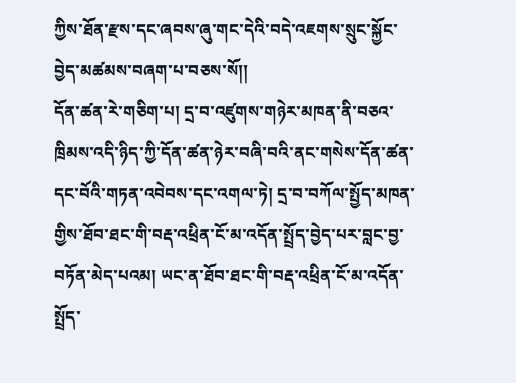ཀྱིས་ཐོན་རྫས་དང་ཞབས་ཞུ་གང་དེའི་བདེ་འཇགས་སྲུང་སྐྱོང་བྱེད་མཚམས་བཞག་པ་བཅས་སོ།།
དོན་ཚན་རེ་གཅིག་པ། དྲ་བ་འཛུགས་གཉེར་མཁན་ནི་བཅའ་ཁྲིམས་འདི་ཉིད་ཀྱི་དོན་ཚན་ཉེར་བཞི་བའི་ནང་གསེས་དོན་ཚན་དང་བོའི་གཏན་འབེབས་དང་འགལ་ཏེ། དྲ་བ་བཀོལ་སྤྱོད་མཁན་གྱིས་ཐོབ་ཐང་གི་བརྡ་འཕྲིན་ངོ་མ་འདོན་སྤྲོད་བྱེད་པར་བླང་བྱ་བཏོན་མེད་པའམ། ཡང་ན་ཐོབ་ཐང་གི་བརྡ་འཕྲིན་ངོ་མ་འདོན་སྤྲོད་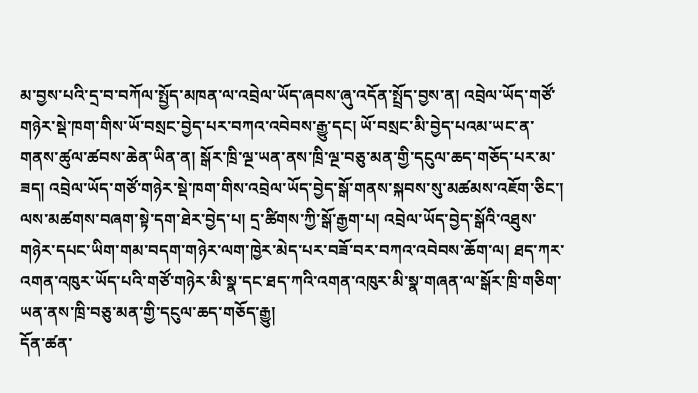མ་བྱས་པའི་དྲ་བ་བཀོལ་སྤྱོད་མཁན་ལ་འབྲེལ་ཡོད་ཞབས་ཞུ་འདོན་སྤྲོད་བྱས་ན། འབྲེལ་ཡོད་གཙོ་གཉེར་སྡེ་ཁག་གིས་ཡོ་བསྲང་བྱེད་པར་བཀའ་འབེབས་རྒྱུ་དང། ཡོ་བསྲང་མི་བྱེད་པའམ་ཡང་ན་གནས་ཚུལ་ཚབས་ཆེན་ཡིན་ན། སྒོར་ཁྲི་ལྔ་ཡན་ནས་ཁྲི་ལྔ་བཅུ་མན་གྱི་དངུལ་ཆད་གཅོད་པར་མ་ཟད། འབྲེལ་ཡོད་གཙོ་གཉེར་སྡེ་ཁག་གིས་འབྲེལ་ཡོད་བྱེད་སྒོ་གནས་སྐབས་སུ་མཚམས་འཇོག་ཅིང་། ལས་མཚགས་བཞག་སྟེ་དག་ཐེར་བྱེད་པ། དྲ་ཚིགས་ཀྱི་སྒོ་རྒྱག་པ། འབྲེལ་ཡོད་བྱེད་སྒོའི་འཐུས་གཉེར་དཔང་ཡིག་གམ་བདག་གཉེར་ལག་ཁྱེར་མེད་པར་བཟོ་བར་བཀའ་འབེབས་ཆོག་ལ། ཐད་ཀར་འགན་འཁུར་ཡོད་པའི་གཙོ་གཉེར་མི་སྣ་དང་ཐད་ཀའི་འགན་འཁུར་མི་སྣ་གཞན་ལ་སྒོར་ཁྲི་གཅིག་ཡན་ནས་ཁྲི་བཅུ་མན་གྱི་དངུལ་ཆད་གཅོད་རྒྱུ།
དོན་ཚན་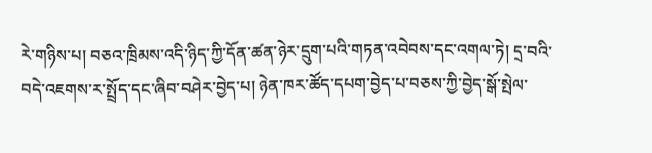རེ་གཉིས་པ། བཅའ་ཁྲིམས་འདི་ཉིད་ཀྱི་དོན་ཚན་ཉེར་དྲུག་པའི་གཏན་འབེབས་དང་འགལ་ཏེ། དྲ་བའི་བདེ་འཇགས་ར་སྤྲོད་དང་ཞིབ་བཤེར་བྱེད་པ། ཉེན་ཁར་ཚོད་དཔག་བྱེད་པ་བཅས་ཀྱི་བྱེད་སྒོ་སྤེལ་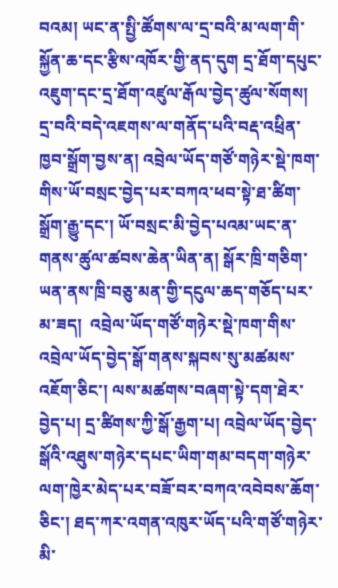བའམ། ཡང་ན་སྤྱི་ཚོགས་ལ་དྲ་བའི་མ་ལག་གི་སྐྱོན་ཆ་དང་རྩིས་འཁོར་གྱི་ནད་དུག དྲ་ཐོག་དཔུང་འཇུག་དང་དྲ་ཐོག་འཛུལ་རྒོལ་བྱེད་ཚུལ་སོགས། དྲ་བའི་བདེ་འཇགས་ལ་གནོད་པའི་བརྡ་འཕྲིན་ཁྱབ་སྒྲོག་བྱས་ན། འབྲེལ་ཡོད་གཙོ་གཉེར་སྡེ་ཁག་གིས་ཡོ་བསྲང་བྱེད་པར་བཀའ་ཕབ་སྟེ་ཐ་ཚིག་སྒྲོག་རྒྱུ་དང་། ཡོ་བསྲང་མི་བྱེད་པའམ་ཡང་ན་གནས་ཚུལ་ཚབས་ཆེན་ཡིན་ན། སྒོར་ཁྲི་གཅིག་ཡན་ནས་ཁྲི་བཅུ་མན་གྱི་དངུལ་ཆད་གཅོད་པར་མ་ཟད།  འབྲེལ་ཡོད་གཙོ་གཉེར་སྡེ་ཁག་གིས་འབྲེལ་ཡོད་བྱེད་སྒོ་གནས་སྐབས་སུ་མཚམས་འཇོག་ཅིང་། ལས་མཚགས་བཞག་སྟེ་དག་ཐེར་བྱེད་པ། དྲ་ཚིགས་ཀྱི་སྒོ་རྒྱག་པ། འབྲེལ་ཡོད་བྱེད་སྒོའི་འཐུས་གཉེར་དཔང་ཡིག་གམ་བདག་གཉེར་ལག་ཁྱེར་མེད་པར་བཟོ་བར་བཀའ་འབེབས་ཆོག་ཅིང་། ཐད་ཀར་འགན་འཁུར་ཡོད་པའི་གཙོ་གཉེར་མི་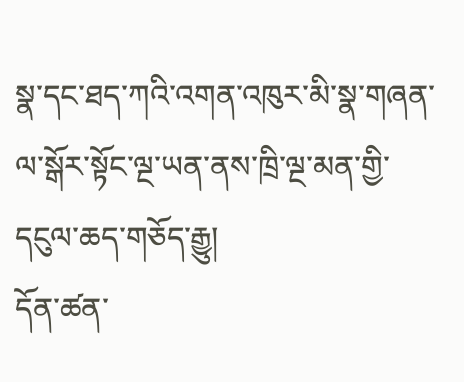སྣ་དང་ཐད་ཀའི་འགན་འཁུར་མི་སྣ་གཞན་ལ་སྒོར་སྟོང་ལྔ་ཡན་ནས་ཁྲི་ལྔ་མན་གྱི་དངུལ་ཆད་གཅོད་རྒྱུ།
དོན་ཚན་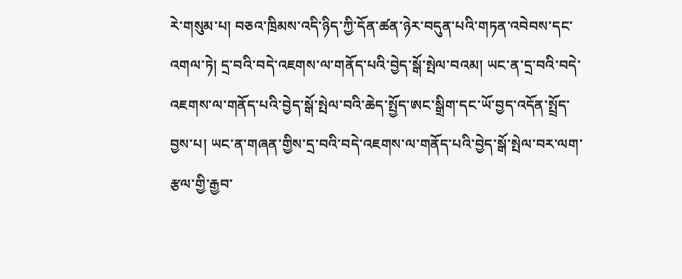རེ་གསུམ་པ། བཅའ་ཁྲིམས་འདི་ཉིད་ཀྱི་དོན་ཚན་ཉེར་བདུན་པའི་གཏན་འབེབས་དང་འགལ་ཏེ། དྲ་བའི་བདེ་འཇགས་ལ་གནོད་པའི་བྱེད་སྒོ་སྤེལ་བའམ། ཡང་ན་དྲ་བའི་བདེ་འཇགས་ལ་གནོད་པའི་བྱེད་སྒོ་སྤེལ་བའི་ཆེད་སྤྱོད་ཨང་སྒྲིག་དང་ཡོ་བྱད་འདོན་སྤྲོད་བྱས་པ། ཡང་ན་གཞན་གྱིས་དྲ་བའི་བདེ་འཇགས་ལ་གནོད་པའི་བྱེད་སྒོ་སྤེལ་བར་ལག་རྩལ་གྱི་རྒྱབ་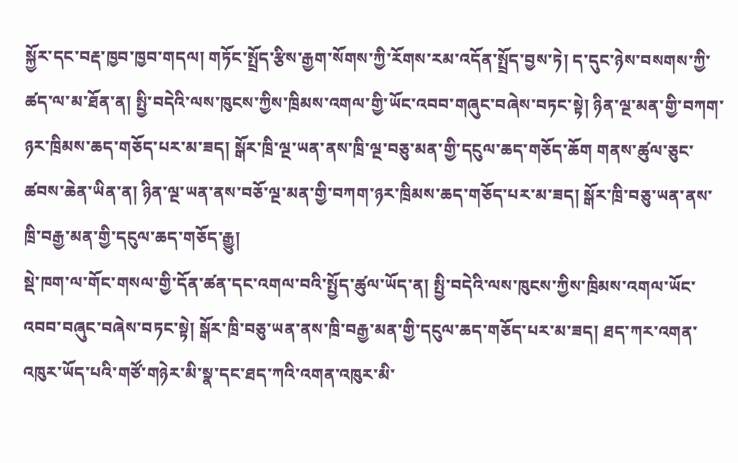སྐྱོར་དང་བརྡ་ཁྱབ་ཁྱབ་གདལ། གཏོང་སྤྲོད་རྩིས་རྒྱག་སོགས་ཀྱི་རོགས་རམ་འདོན་སྤྲོད་བྱས་ཏེ། ད་དུང་ཉེས་བསགས་ཀྱི་ཚད་ལ་མ་ཐོན་ན། སྤྱི་བདེའི་ལས་ཁུངས་ཀྱིས་ཁྲིམས་འགལ་གྱི་ཡོང་འབབ་གཞུང་བཞེས་བཏང་སྟེ། ཉིན་ལྔ་མན་གྱི་བཀག་ཉར་ཁྲིམས་ཆད་གཅོད་པར་མ་ཟད། སྒོར་ཁྲི་ལྔ་ཡན་ནས་ཁྲི་ལྔ་བཅུ་མན་གྱི་དངུལ་ཆད་གཅོད་ཆོག གནས་ཚུལ་ཅུང་ཚབས་ཆེན་ཡིན་ན། ཉིན་ལྔ་ཡན་ནས་བཅོ་ལྔ་མན་གྱི་བཀག་ཉར་ཁྲིམས་ཆད་གཅོད་པར་མ་ཟད། སྒོར་ཁྲི་བཅུ་ཡན་ནས་ཁྲི་བརྒྱ་མན་གྱི་དངུལ་ཆད་གཅོད་རྒྱུ།
སྡེ་ཁག་ལ་གོང་གསལ་གྱི་དོན་ཚན་དང་འགལ་བའི་སྤྱོད་ཚུལ་ཡོད་ན། སྤྱི་བདེའི་ལས་ཁུངས་ཀྱིས་ཁྲིམས་འགལ་ཡོང་འབབ་བཞུང་བཞེས་བཏང་སྟེ། སྒོར་ཁྲི་བཅུ་ཡན་ནས་ཁྲི་བརྒྱ་མན་གྱི་དངུལ་ཆད་གཅོད་པར་མ་ཟད། ཐད་ཀར་འགན་འཁུར་ཡོད་པའི་གཙོ་གཉེར་མི་སྣ་དང་ཐད་ཀའི་འགན་འཁུར་མི་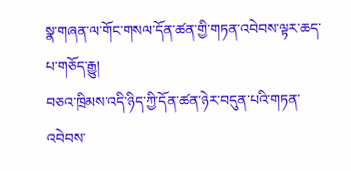སྣ་གཞན་ལ་གོང་གསལ་དོན་ཚན་གྱི་གཏན་འབེབས་ལྟར་ཆད་པ་གཅོད་རྒྱུ།
བཅའ་ཁྲིམས་འདི་ཉིད་ཀྱི་དོན་ཚན་ཉེར་བདུན་པའི་གཏན་འབེབས་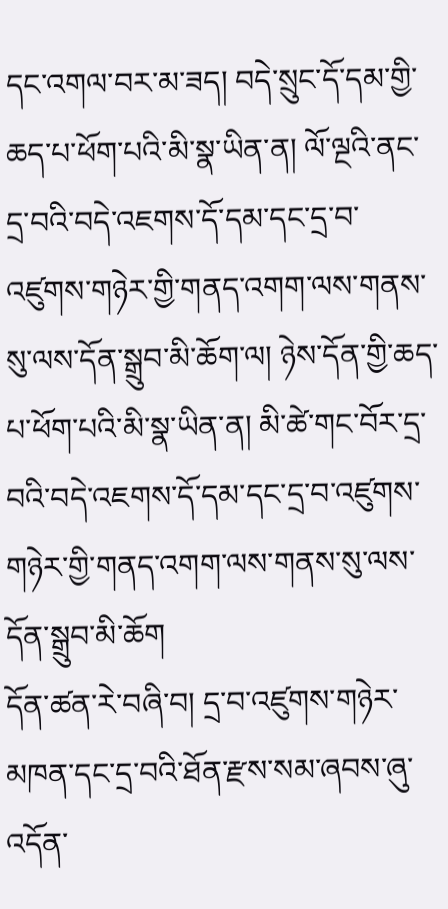དང་འགལ་བར་མ་ཟད། བདེ་སྲུང་དོ་དམ་གྱི་ཆད་པ་ཕོག་པའི་མི་སྣ་ཡིན་ན། ལོ་ལྔའི་ནང་དྲ་བའི་བདེ་འཇགས་དོ་དམ་དང་དྲ་བ་འཛུགས་གཉེར་གྱི་གནད་འགག་ལས་གནས་སུ་ལས་དོན་སྒྲུབ་མི་ཆོག་ལ། ཉེས་དོན་གྱི་ཆད་པ་ཕོག་པའི་མི་སྣ་ཡིན་ན། མི་ཚེ་གང་བོར་དྲ་བའི་བདེ་འཇགས་དོ་དམ་དང་དྲ་བ་འཛུགས་གཉེར་གྱི་གནད་འགག་ལས་གནས་སུ་ལས་དོན་སྒྲུབ་མི་ཆོག
དོན་ཚན་རེ་བཞི་བ། དྲ་བ་འཛུགས་གཉེར་མཁན་དང་དྲ་བའི་ཐོན་རྫས་སམ་ཞབས་ཞུ་འདོན་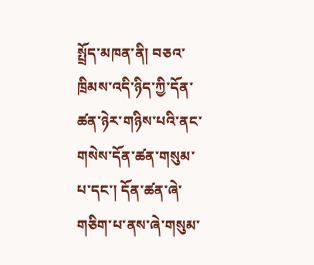སྤྲོད་མཁན་ནི། བཅའ་ཁྲིམས་འདི་ཉིད་ཀྱི་དོན་ཚན་ཉེར་གཉིས་པའི་ནང་གསེས་དོན་ཚན་གསུམ་པ་དང་། དོན་ཚན་ཞེ་གཅིག་པ་ནས་ཞེ་གསུམ་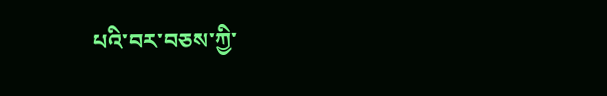པའི་བར་བཅས་ཀྱི་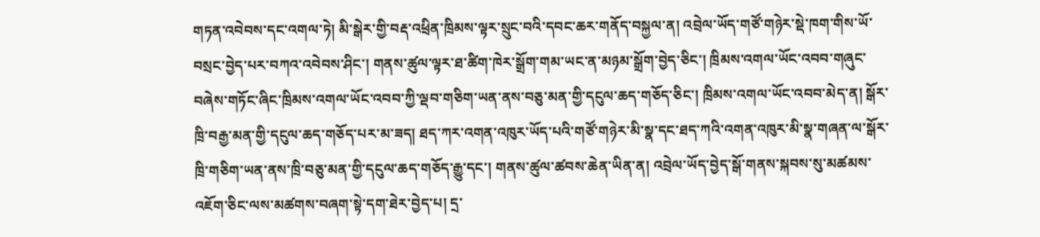གཏན་འབེབས་དང་འགལ་ཏེ། མི་སྒེར་གྱི་བརྡ་འཕྲིན་ཁྲིམས་ལྟར་སྲུང་བའི་དབང་ཆར་གནོད་བསྐྱལ་ན། འབྲེལ་ཡོད་གཙོ་གཉེར་སྡེ་ཁག་གིས་ཡོ་བསྲང་བྱེད་པར་བཀའ་འབེབས་ཤིང་། གནས་ཚུལ་ལྟར་ཐ་ཚིག་ཁེར་སྒྲོག་གམ་ཡང་ན་མཉམ་སྒྲོག་བྱེད་ཅིང་། ཁྲིམས་འགལ་ཡོང་འབབ་གཞུང་བཞེས་གཏོང་ཞིང་ཁྲིམས་འགལ་ཡོང་འབབ་ཀྱི་ལྡབ་གཅིག་ཡན་ནས་བཅུ་མན་གྱི་དངུལ་ཆད་གཅོད་ཅིང་། ཁྲིམས་འགལ་ཡོང་འབབ་མེད་ན། སྒོར་ཁྲི་བརྒྱ་མན་གྱི་དངུལ་ཆད་གཅོད་པར་མ་ཟད། ཐད་ཀར་འགན་འཁུར་ཡོད་པའི་གཙོ་གཉེར་མི་སྣ་དང་ཐད་ཀའི་འགན་འཁུར་མི་སྣ་གཞན་ལ་སྒོར་ཁྲི་གཅིག་ཡན་ནས་ཁྲི་བཅུ་མན་གྱི་དངུལ་ཆད་གཅོད་རྒྱུ་དང་། གནས་ཚུལ་ཚབས་ཆེན་ཡིན་ན། འབྲེལ་ཡོད་བྱེད་སྒོ་གནས་སྐབས་སུ་མཚམས་འཇོག་ཅིང་ལས་མཚགས་བཞག་སྟེ་དག་ཐེར་བྱེད་པ། དྲ་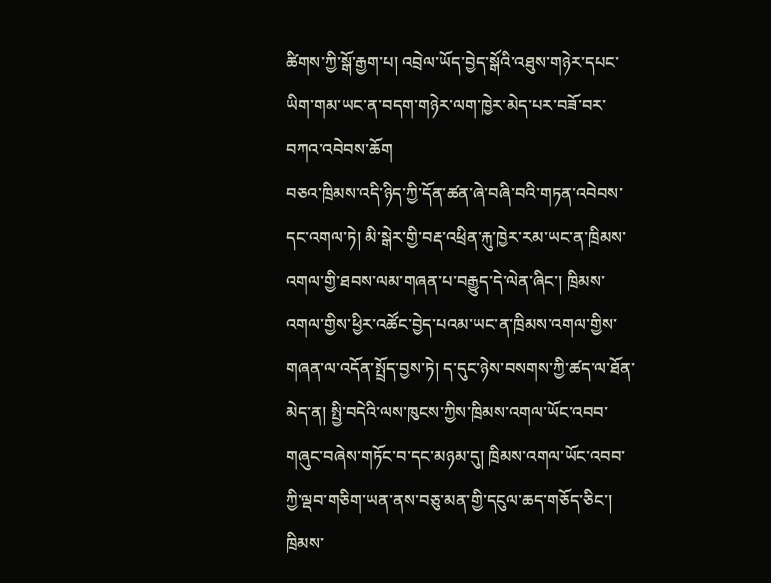ཚིགས་ཀྱི་སྒོ་རྒྱག་པ། འབྲེལ་ཡོད་བྱེད་སྒོའི་འཐུས་གཉེར་དཔང་ཡིག་གམ་ཡང་ན་བདག་གཉེར་ལག་ཁྱེར་མེད་པར་བཟོ་བར་བཀའ་འབེབས་ཆོག
བཅའ་ཁྲིམས་འདི་ཉིད་ཀྱི་དོན་ཚན་ཞེ་བཞི་བའི་གཏན་འབེབས་དང་འགལ་ཏེ། མི་སྒེར་གྱི་བརྡ་འཕྲིན་རྐུ་ཁྱེར་རམ་ཡང་ན་ཁྲིམས་འགལ་གྱི་ཐབས་ལམ་གཞན་པ་བརྒྱུད་དེ་ལེན་ཞིང་། ཁྲིམས་འགལ་གྱིས་ཕྱིར་འཚོང་བྱེད་པའམ་ཡང་ན་ཁྲིམས་འགལ་གྱིས་གཞན་ལ་འདོན་སྤྲོད་བྱས་ཏེ། ད་དུང་ཉེས་བསགས་ཀྱི་ཚད་ལ་ཐོན་མེད་ན། སྤྱི་བདེའི་ལས་ཁུངས་ཀྱིས་ཁྲིམས་འགལ་ཡོང་འབབ་གཞུང་བཞེས་གཏོང་བ་དང་མཉམ་དུ། ཁྲིམས་འགལ་ཡོང་འབབ་ཀྱི་ལྡབ་གཅིག་ཡན་ནས་བཅུ་མན་གྱི་དངུལ་ཆད་གཅོད་ཅིང་། ཁྲིམས་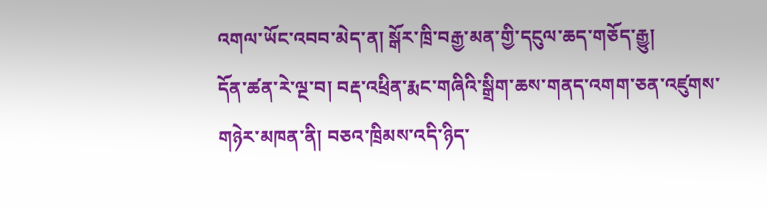འགལ་ཡོང་འབབ་མེད་ན། སྒོར་ཁྲི་བརྒྱ་མན་གྱི་དངུལ་ཆད་གཅོད་རྒྱུ།
དོན་ཚན་རེ་ལྔ་བ། བརྡ་འཕྲིན་རྨང་གཞིའི་སྒྲིག་ཆས་གནད་འགག་ཅན་འཛུགས་གཉེར་མཁན་ནི། བཅའ་ཁྲིམས་འདི་ཉིད་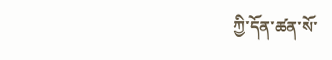ཀྱི་དོན་ཚན་སོ་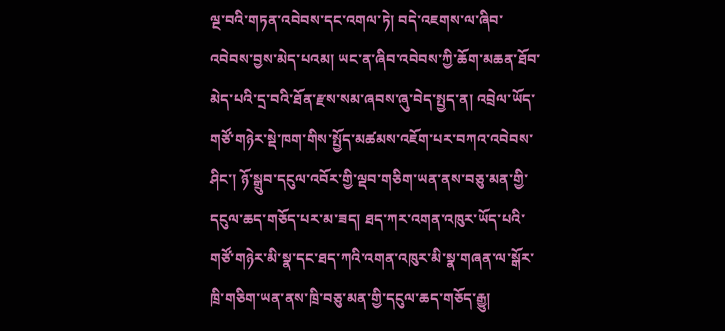ལྔ་བའི་གཏན་འབེབས་དང་འགལ་ཏེ། བདེ་འཇགས་ལ་ཞིབ་འབེབས་བྱས་མེད་པའམ། ཡང་ན་ཞིབ་འབེབས་ཀྱི་ཆོག་མཆན་ཐོབ་མེད་པའི་དྲ་བའི་ཐོན་རྫས་སམ་ཞབས་ཞུ་བེད་སྤྱད་ན། འབྲེལ་ཡོད་གཙོ་གཉེར་སྡེ་ཁག་གིས་སྤྱོད་མཚམས་འཇོག་པར་བཀའ་འབེབས་ཤིང་། ཉོ་སྒྲུབ་དངུལ་འབོར་གྱི་ལྡབ་གཅིག་ཡན་ནས་བཅུ་མན་གྱི་དངུལ་ཆད་གཅོད་པར་མ་ཟད། ཐད་ཀར་འགན་འཁུར་ཡོད་པའི་གཙོ་གཉེར་མི་སྣ་དང་ཐད་ཀའི་འགན་འཁུར་མི་སྣ་གཞན་ལ་སྒོར་ཁྲི་གཅིག་ཡན་ནས་ཁྲི་བཅུ་མན་གྱི་དངུལ་ཆད་གཅོད་རྒྱུ།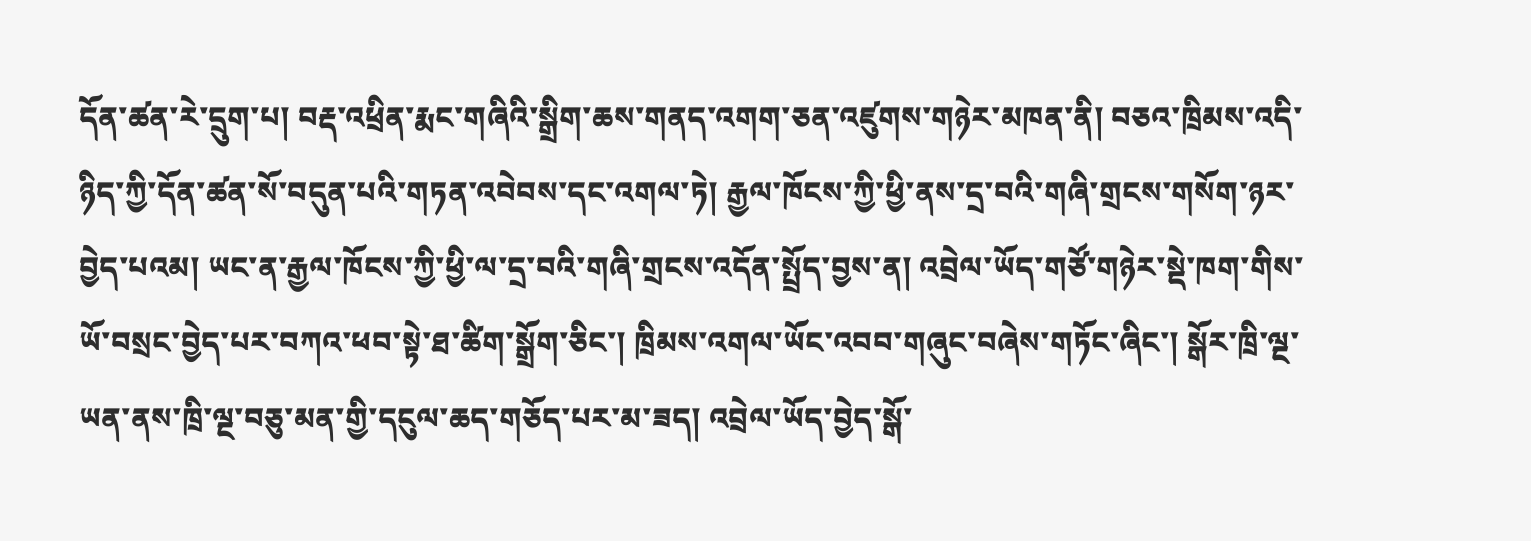དོན་ཚན་རེ་དྲུག་པ། བརྡ་འཕྲིན་རྨང་གཞིའི་སྒྲིག་ཆས་གནད་འགག་ཅན་འཛུགས་གཉེར་མཁན་ནི། བཅའ་ཁྲིམས་འདི་ཉིད་ཀྱི་དོན་ཚན་སོ་བདུན་པའི་གཏན་འབེབས་དང་འགལ་ཏེ། རྒྱལ་ཁོངས་ཀྱི་ཕྱི་ནས་དྲ་བའི་གཞི་གྲངས་གསོག་ཉར་བྱེད་པའམ། ཡང་ན་རྒྱལ་ཁོངས་ཀྱི་ཕྱི་ལ་དྲ་བའི་གཞི་གྲངས་འདོན་སྤྲོད་བྱས་ན། འབྲེལ་ཡོད་གཙོ་གཉེར་སྡེ་ཁག་གིས་ཡོ་བསྲང་བྱེད་པར་བཀའ་ཕབ་སྟེ་ཐ་ཚིག་སྒྲོག་ཅིང་། ཁྲིམས་འགལ་ཡོང་འབབ་གཞུང་བཞེས་གཏོང་ཞིང་། སྒོར་ཁྲི་ལྔ་ཡན་ནས་ཁྲི་ལྔ་བཅུ་མན་གྱི་དངུལ་ཆད་གཅོད་པར་མ་ཟད། འབྲེལ་ཡོད་བྱེད་སྒོ་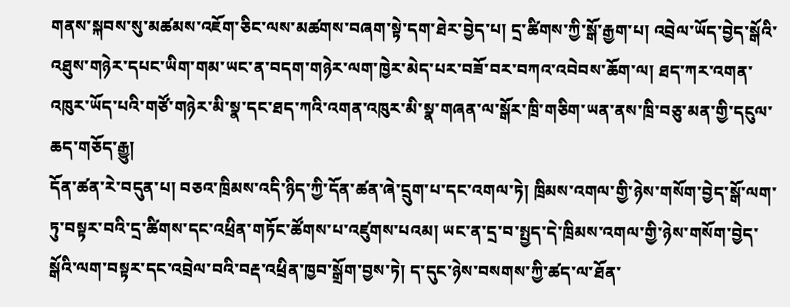གནས་སྐབས་སུ་མཚམས་འཇོག་ཅིང་ལས་མཚགས་བཞག་སྟེ་དག་ཐེར་བྱེད་པ། དྲ་ཚིགས་ཀྱི་སྒོ་རྒྱག་པ། འབྲེལ་ཡོད་བྱེད་སྒོའི་འཐུས་གཉེར་དཔང་ཡིག་གམ་ཡང་ན་བདག་གཉེར་ལག་ཁྱེར་མེད་པར་བཟོ་བར་བཀའ་འབེབས་ཆོག་ལ། ཐད་ཀར་འགན་འཁུར་ཡོད་པའི་གཙོ་གཉེར་མི་སྣ་དང་ཐད་ཀའི་འགན་འཁུར་མི་སྣ་གཞན་ལ་སྒོར་ཁྲི་གཅིག་ཡན་ནས་ཁྲི་བཅུ་མན་གྱི་དངུལ་ཆད་གཅོད་རྒྱུ།
དོན་ཚན་རེ་བདུན་པ། བཅའ་ཁྲིམས་འདི་ཉིད་ཀྱི་དོན་ཚན་ཞེ་དྲུག་པ་དང་འགལ་ཏེ། ཁྲིམས་འགལ་གྱི་ཉེས་གསོག་བྱེད་སྒོ་ལག་ཏུ་བསྟར་བའི་དྲ་ཚིགས་དང་འཕྲིན་གཏོང་ཚོགས་པ་འཛུགས་པའམ། ཡང་ན་དྲ་བ་སྤྱད་དེ་ཁྲིམས་འགལ་གྱི་ཉེས་གསོག་བྱེད་སྒོའི་ལག་བསྟར་དང་འབྲེལ་བའི་བརྡ་འཕྲིན་ཁྱབ་སྒྲོག་བྱས་ཏེ། ད་དུང་ཉེས་བསགས་ཀྱི་ཚད་ལ་ཐོན་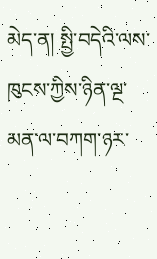མེད་ན། སྤྱི་བདེའི་ལས་ཁུངས་ཀྱིས་ཉིན་ལྔ་མན་ལ་བཀག་ཉར་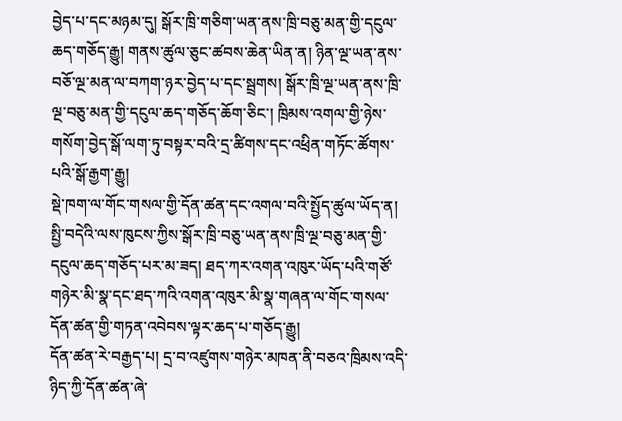བྱེད་པ་དང་མཉམ་དུ། སྒོར་ཁྲི་གཅིག་ཡན་ནས་ཁྲི་བཅུ་མན་གྱི་དངུལ་ཆད་གཅོད་རྒྱུ། གནས་ཚུལ་ཅུང་ཚབས་ཆེན་ཡིན་ན། ཉིན་ལྔ་ཡན་ནས་བཅོ་ལྔ་མན་ལ་བཀག་ཉར་བྱེད་པ་དང་སྦྲགས། སྒོར་ཁྲི་ལྔ་ཡན་ནས་ཁྲི་ལྔ་བཅུ་མན་གྱི་དངུལ་ཆད་གཅོད་ཆོག་ཅིང་། ཁྲིམས་འགལ་གྱི་ཉེས་གསོག་བྱེད་སྒོ་ལག་ཏུ་བསྟར་བའི་དྲ་ཚིགས་དང་འཕྲིན་གཏོང་ཚོགས་པའི་སྒོ་རྒྱག་རྒྱུ།
སྡེ་ཁག་ལ་གོང་གསལ་གྱི་དོན་ཚན་དང་འགལ་བའི་སྤྱོད་ཚུལ་ཡོད་ན། སྤྱི་བདེའི་ལས་ཁུངས་ཀྱིས་སྒོར་ཁྲི་བཅུ་ཡན་ནས་ཁྲི་ལྔ་བཅུ་མན་གྱི་དངུལ་ཆད་གཅོད་པར་མ་ཟད། ཐད་ཀར་འགན་འཁུར་ཡོད་པའི་གཙོ་གཉེར་མི་སྣ་དང་ཐད་ཀའི་འགན་འཁུར་མི་སྣ་གཞན་ལ་གོང་གསལ་དོན་ཚན་གྱི་གཏན་འབེབས་ལྟར་ཆད་པ་གཅོད་རྒྱུ།
དོན་ཚན་རེ་བརྒྱད་པ། དྲ་བ་འཛུགས་གཉེར་མཁན་ནི་བཅའ་ཁྲིམས་འདི་ཉིད་ཀྱི་དོན་ཚན་ཞེ་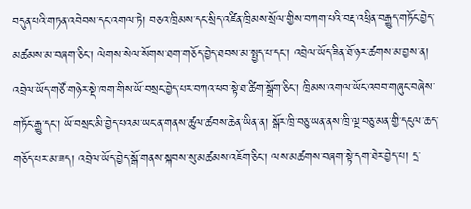བདུན་པའི་གཏན་འབེབས་དང་འགལ་ཏེ། བཅའ་ཁྲིམས་དང་སྲིད་འཛིན་ཁྲིམས་སྲོལ་གྱིས་བཀག་པའི་བརྡ་འཕྲིན་བརྒྱུད་གཏོང་བྱེད་མཚམས་མ་བཞག་ཅིང་། ལེགས་སེལ་སོགས་ཐག་གཅོད་བྱེད་ཐབས་མ་སྤྱད་པ་དང་། འབྲེལ་ཡོད་ཟིན་ཐོ་ཉར་ཚགས་མ་བྱས་ན། འབྲེལ་ཡོད་གཙོ་གཉེར་སྡེ་ཁག་གིས་ཡོ་བསྲང་བྱེད་པར་བཀའ་ཕབ་སྟེ་ཐ་ཚིག་སྒྲོག་ཅིང་། ཁྲིམས་འགལ་ཡོང་འབབ་གཞུང་བཞེས་གཏོང་རྒྱུ་དང་། ཡོ་བསྲང་མི་བྱེད་པའམ་ཡང་ན་གནས་ཚུལ་ཚབས་ཆེན་ཡིན་ན། སྒོར་ཁྲི་བཅུ་ཡན་ནས་ཁྲི་ལྔ་བཅུ་མན་གྱི་དངུལ་ཆད་གཅོད་པར་མ་ཟད། འབྲེལ་ཡོད་བྱེད་སྒོ་གནས་སྐབས་སུ་མཚམས་འཇོག་ཅིང་། ལས་མཚགས་བཞག་སྟེ་དག་ཐེར་བྱེད་པ། དྲ་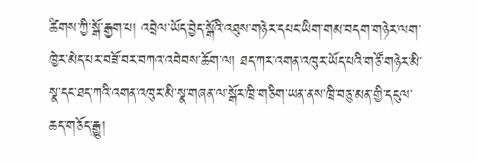ཚིགས་ཀྱི་སྒོ་རྒྱག་པ། འབྲེལ་ཡོད་བྱེད་སྒོའི་འཐུས་གཉེར་དཔང་ཡིག་གམ་བདག་གཉེར་ལག་ཁྱེར་མེད་པར་བཟོ་བར་བཀའ་འབེབས་ཆོག་ལ། ཐད་ཀར་འགན་འཁུར་ཡོད་པའི་གཙོ་གཉེར་མི་སྣ་དང་ཐད་ཀའི་འགན་འཁུར་མི་སྣ་གཞན་ལ་སྒོར་ཁྲི་གཅིག་ཡན་ནས་ཁྲི་བཅུ་མན་གྱི་དངུལ་ཆད་གཅོད་རྒྱུ།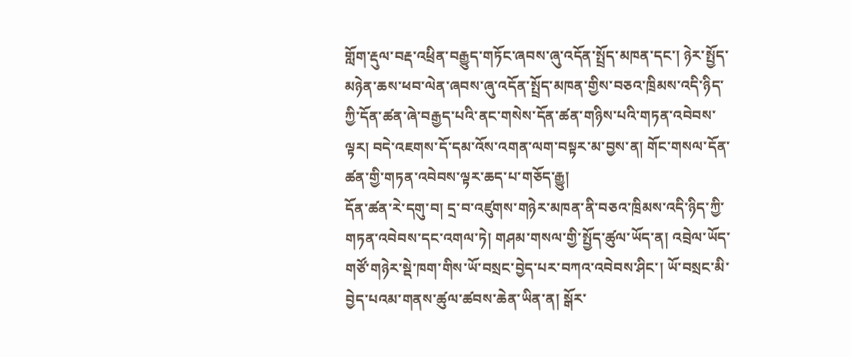གློག་རྡུལ་བརྡ་འཕྲིན་བརྒྱུད་གཏོང་ཞབས་ཞུ་འདོན་སྤྲོད་མཁན་དང་། ཉེར་སྤྱོད་མཉེན་ཆས་ཕབ་ལེན་ཞབས་ཞུ་འདོན་སྤྲོད་མཁན་གྱིས་བཅའ་ཁྲིམས་འདི་ཉིད་ཀྱི་དོན་ཚན་ཞེ་བརྒྱད་པའི་ནང་གསེས་དོན་ཚན་གཉིས་པའི་གཏན་འབེབས་ལྟར། བདེ་འཇགས་དོ་དམ་འོས་འགན་ལག་བསྟར་མ་བྱས་ན། གོང་གསལ་དོན་ཚན་གྱི་གཏན་འབེབས་ལྟར་ཆད་པ་གཅོད་རྒྱུ།
དོན་ཚན་རེ་དགུ་བ། དྲ་བ་འཛུགས་གཉེར་མཁན་ནི་བཅའ་ཁྲིམས་འདི་ཉིད་ཀྱི་གཏན་འབེབས་དང་འགལ་ཏེ། གཤམ་གསལ་གྱི་སྤྱོད་ཚུལ་ཡོད་ན། འབྲེལ་ཡོད་གཙོ་གཉེར་སྡེ་ཁག་གིས་ཡོ་བསྲང་བྱེད་པར་བཀའ་འབེབས་ཤིང་། ཡོ་བསྲང་མི་བྱེད་པའམ་གནས་ཚུལ་ཚབས་ཆེན་ཡིན་ན། སྒོར་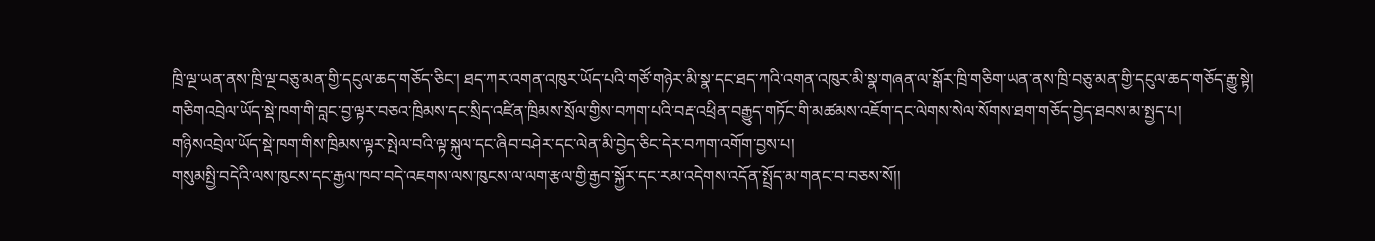ཁྲི་ལྔ་ཡན་ནས་ཁྲི་ལྔ་བཅུ་མན་གྱི་དངུལ་ཆད་གཅོད་ཅིང་། ཐད་ཀར་འགན་འཁུར་ཡོད་པའི་གཙོ་གཉེར་མི་སྣ་དང་ཐད་ཀའི་འགན་འཁུར་མི་སྣ་གཞན་ལ་སྒོར་ཁྲི་གཅིག་ཡན་ནས་ཁྲི་བཅུ་མན་གྱི་དངུལ་ཆད་གཅོད་རྒྱུ་སྟེ།
གཅིགའབྲེལ་ཡོད་སྡེ་ཁག་གི་བླང་བྱ་ལྟར་བཅའ་ཁྲིམས་དང་སྲིད་འཛིན་ཁྲིམས་སྲོལ་གྱིས་བཀག་པའི་བརྡ་འཕྲིན་བརྒྱུད་གཏོང་གི་མཚམས་འཇོག་དང་ལེགས་སེལ་སོགས་ཐག་གཅོད་བྱེད་ཐབས་མ་སྤྱད་པ།
གཉིསའབྲེལ་ཡོད་སྡེ་ཁག་གིས་ཁྲིམས་ལྟར་སྤེལ་བའི་ལྟ་སྐུལ་དང་ཞིབ་བཤེར་དང་ལེན་མི་བྱེད་ཅིང་དེར་བཀག་འགོག་བྱས་པ།
གསུམསྤྱི་བདེའི་ལས་ཁུངས་དང་རྒྱལ་ཁབ་བདེ་འཇགས་ལས་ཁུངས་ལ་ལག་རྩལ་གྱི་རྒྱབ་སྐྱོར་དང་རམ་འདེགས་འདོན་སྤྲོད་མ་གནང་བ་བཅས་སོ།།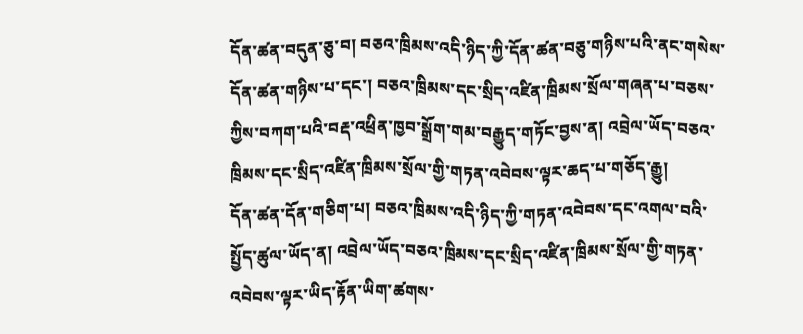དོན་ཚན་བདུན་ཅུ་བ། བཅའ་ཁྲིམས་འདི་ཉིད་ཀྱི་དོན་ཚན་བཅུ་གཉིས་པའི་ནང་གསེས་དོན་ཚན་གཉིས་པ་དང་། བཅའ་ཁྲིམས་དང་སྲིད་འཛིན་ཁྲིམས་སྲོལ་གཞན་པ་བཅས་ཀྱིས་བཀག་པའི་བརྡ་འཕྲིན་ཁྱབ་སྒྲོག་གམ་བརྒྱུད་གཏོང་བྱས་ན། འབྲེལ་ཡོད་བཅའ་ཁྲིམས་དང་སྲིད་འཛིན་ཁྲིམས་སྲོལ་གྱི་གཏན་འབེབས་ལྟར་ཆད་པ་གཅོད་རྒྱུ།
དོན་ཚན་དོན་གཅིག་པ། བཅའ་ཁྲིམས་འདི་ཉིད་ཀྱི་གཏན་འབེབས་དང་འགལ་བའི་སྤྱོད་ཚུལ་ཡོད་ན། འབྲེལ་ཡོད་བཅའ་ཁྲིམས་དང་སྲིད་འཛིན་ཁྲིམས་སྲོལ་གྱི་གཏན་འབེབས་ལྟར་ཡིད་རྟོན་ཡིག་ཚགས་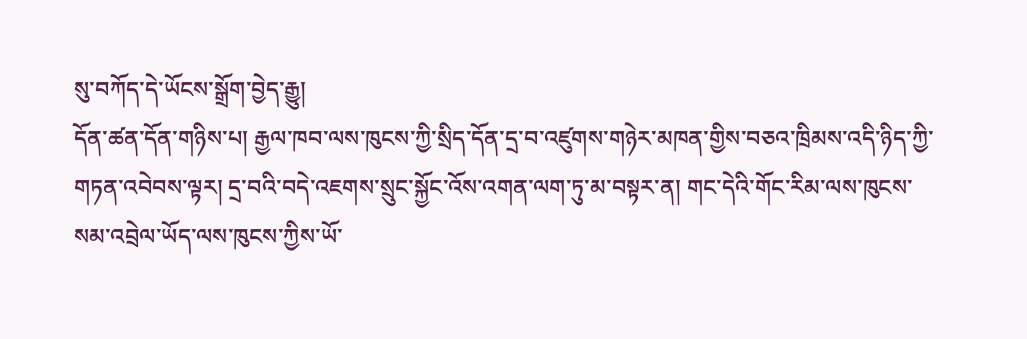སུ་བཀོད་དེ་ཡོངས་སྒྲོག་བྱེད་རྒྱུ།
དོན་ཚན་དོན་གཉིས་པ། རྒྱལ་ཁབ་ལས་ཁུངས་ཀྱི་སྲིད་དོན་དྲ་བ་འཛུགས་གཉེར་མཁན་གྱིས་བཅའ་ཁྲིམས་འདི་ཉིད་ཀྱི་གཏན་འབེབས་ལྟར། དྲ་བའི་བདེ་འཇགས་སྲུང་སྐྱོང་འོས་འགན་ལག་ཏུ་མ་བསྟར་ན། གང་དེའི་གོང་རིམ་ལས་ཁུངས་སམ་འབྲེལ་ཡོད་ལས་ཁུངས་ཀྱིས་ཡོ་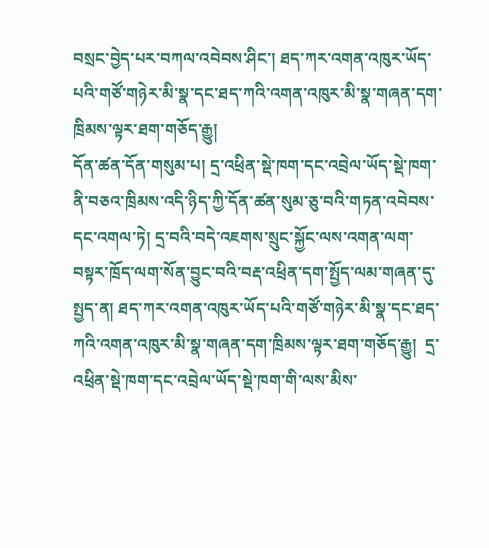བསྲང་བྱེད་པར་བཀལ་འབེབས་ཤིང་། ཐད་ཀར་འགན་འཁུར་ཡོད་པའི་གཙོ་གཉེར་མི་སྣ་དང་ཐད་ཀའི་འགན་འཁུར་མི་སྣ་གཞན་དག་ཁྲིམས་ལྟར་ཐག་གཅོད་རྒྱུ།
དོན་ཚན་དོན་གསུམ་པ། དྲ་འཕྲིན་སྡེ་ཁག་དང་འབྲེལ་ཡོད་སྡེ་ཁག་ནི་བཅའ་ཁྲིམས་འདི་ཉིད་ཀྱི་དོན་ཚན་སུམ་ཅུ་བའི་གཏན་འབེབས་དང་འགལ་ཏེ། དྲ་བའི་བདེ་འཇགས་སྲུང་སྐྱོང་ལས་འགན་ལག་བསྟར་ཁྲོད་ལག་སོན་བྱུང་བའི་བརྡ་འཕྲིན་དག་སྤྱོད་ལམ་གཞན་དུ་སྤྱད་ན། ཐད་ཀར་འགན་འཁུར་ཡོད་པའི་གཙོ་གཉེར་མི་སྣ་དང་ཐད་ཀའི་འགན་འཁུར་མི་སྣ་གཞན་དག་ཁྲིམས་ལྟར་ཐག་གཅོད་རྒྱུ།  དྲ་འཕྲིན་སྡེ་ཁག་དང་འབྲེལ་ཡོད་སྡེ་ཁག་གི་ལས་མིས་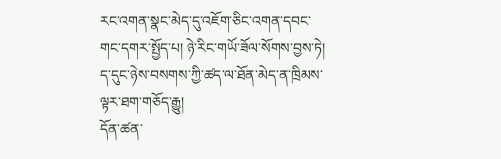རང་འགན་སྣང་མེད་དུ་འཇོག་ཅིང་འགན་དབང་གང་དགར་སྤྱོད་པ། ཉེ་རིང་གཡོ་ཟོལ་སོགས་བྱས་ཏེ། ད་དུང་ཉེས་བསགས་ཀྱི་ཚད་ལ་ཐོན་མེད་ན་ཁྲིམས་ལྟར་ཐག་གཅོད་རྒྱུ།
དོན་ཚན་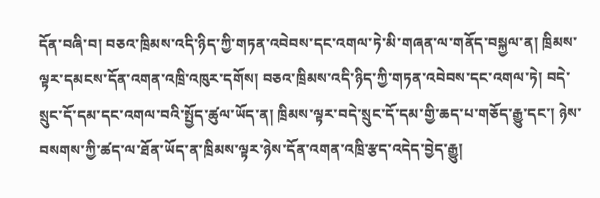དོན་བཞི་བ། བཅའ་ཁྲིམས་འདི་ཉིད་ཀྱི་གཏན་འབེབས་དང་འགལ་ཏེ་མི་གཞན་ལ་གནོད་བསྐྱལ་ན། ཁྲིམས་ལྟར་དམངས་དོན་འགན་འཁྲི་འཁུར་དགོས། བཅའ་ཁྲིམས་འདི་ཉིད་ཀྱི་གཏན་འབེབས་དང་འགལ་ཏེ། བདེ་སྲུང་དོ་དམ་དང་འགལ་བའི་སྤྱོད་ཚུལ་ཡོད་ན། ཁྲིམས་ལྟར་བདེ་སྲུང་དོ་དམ་གྱི་ཆད་པ་གཅོད་རྒྱུ་དང་། ཉེས་བསགས་ཀྱི་ཚད་ལ་ཐོན་ཡོད་ན་ཁྲིམས་ལྟར་ཉེས་དོན་འགན་འཁྲི་རྩད་འདེད་བྱེད་རྒྱུ།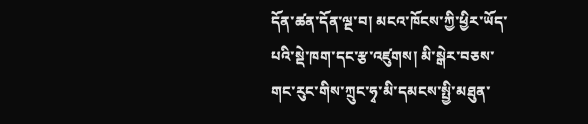དོན་ཚན་དོན་ལྔ་བ། མངའ་ཁོངས་ཀྱི་ཕྱིར་ཡོད་པའི་སྡེ་ཁག་དང་རྩ་འཛུགས། མི་སྒེར་བཅས་གང་རུང་གིས་ཀྲུང་ཧྭ་མི་དམངས་སྤྱི་མཐུན་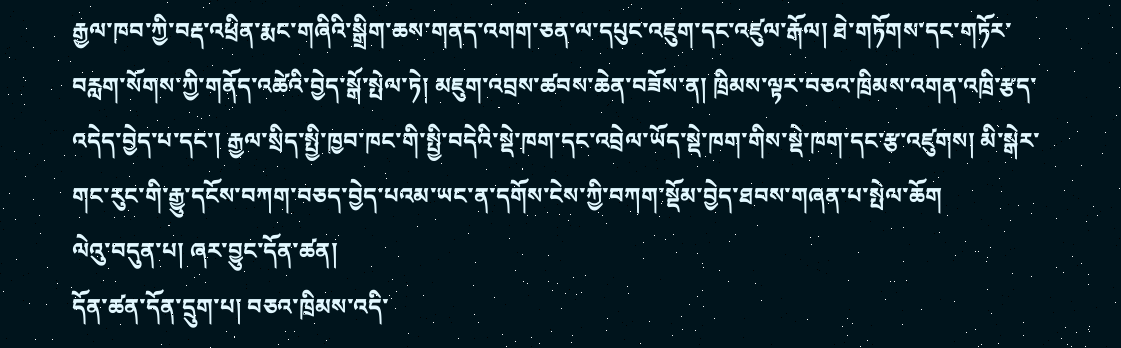རྒྱལ་ཁབ་ཀྱི་བརྡ་འཕྲིན་རྨང་གཞིའི་སྒྲིག་ཆས་གནད་འགག་ཅན་ལ་དཔུང་འཇུག་དང་འཛུལ་རྒོལ། ཐེ་གཏོགས་དང་གཏོར་བརླག་སོགས་ཀྱི་གནོད་འཚེའི་བྱེད་སྒོ་སྤེལ་ཏེ། མཇུག་འབྲས་ཚབས་ཆེན་བཟོས་ན། ཁྲིམས་ལྟར་བཅའ་ཁྲིམས་འགན་འཁྲི་རྩད་འདེད་བྱེད་པ་དང་། རྒྱལ་སྲིད་སྤྱི་ཁྱབ་ཁང་གི་སྤྱི་བདེའི་སྡེ་ཁག་དང་འབྲེལ་ཡོད་སྡེ་ཁག་གིས་སྡེ་ཁག་དང་རྩ་འཛུགས། མི་སྒེར་གང་རུང་གི་རྒྱུ་དངོས་བཀག་བཅད་བྱེད་པའམ་ཡང་ན་དགོས་ངེས་ཀྱི་བཀག་སྡོམ་བྱེད་ཐབས་གཞན་པ་སྤེལ་ཆོག
ལེའུ་བདུན་པ། ཞར་བྱུང་དོན་ཚན།
དོན་ཚན་དོན་དྲུག་པ། བཅའ་ཁྲིམས་འདི་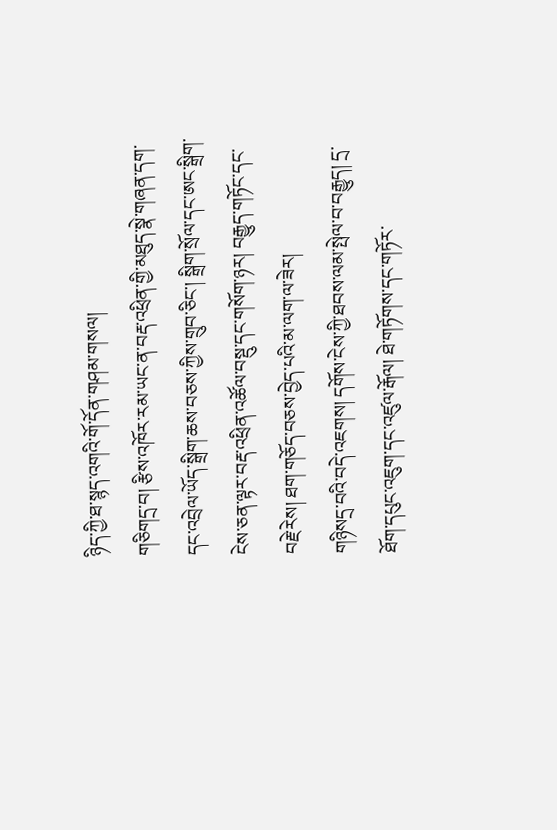ཉིད་ཀྱི་ཐ་སྙད་འགའི་གོ་དོན་གཤམ་གསལ།
གཅིགདྲ་བ། རྩིས་འཁོར་རམ་ཡང་ན་བརྡ་འཕྲིན་གྱི་མཐུད་སྣེ་གཞན་དག་དང་འབྲེལ་ཡོད་སྒྲིག་ཆས་བཅས་ཀྱིས་གྲུབ་ཅིང་། སྒྲིག་སྲོལ་དང་ཨང་སྒྲིག་ངེས་ཅན་ལྟར་བརྡ་འཕྲིན་འཚོལ་བསྡུ་དང་གསོག་ཉར། བརྒྱུད་གཏོང་དང་བརྗེ་རེས། ཐག་གཅོད་བཅས་བྱེད་པའི་མ་ལག་ལ་ཟེར།
གཉིསདྲ་བའི་བདེ་འཇགས། དགོས་ངེས་ཀྱི་ཐབས་ལམ་སྤེལ་བ་བརྒྱུད། དྲ་ཐོག་དཔུང་འཇུག་དང་འཛུལ་རྒོལ། ཐེ་གཏོགས་དང་གཏོར་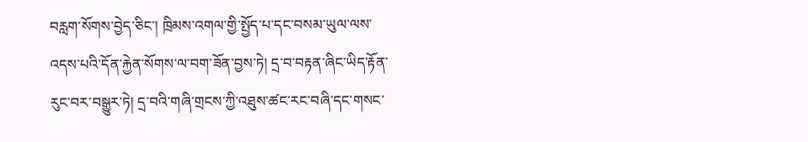བརླག་སོགས་བྱེད་ཅིང་། ཁྲིམས་འགལ་གྱི་སྤྱོད་པ་དང་བསམ་ཡུལ་ལས་འདས་པའི་དོན་རྐྱེན་སོགས་ལ་བག་ཟོན་བྱས་ཏེ། དྲ་བ་བརྟན་ཞིང་ཡིད་རྟོན་རུང་བར་བསྒྱུར་ཏེ། དྲ་བའི་གཞི་གྲངས་ཀྱི་འཐུས་ཚང་རང་བཞི་དང་གསང་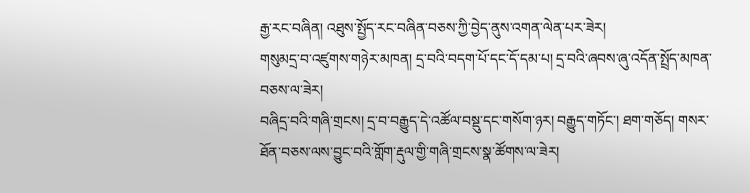རྒྱ་རང་བཞིན། འཐུས་སྤྱོད་རང་བཞིན་བཅས་ཀྱི་བྱེད་ནུས་འགན་ལེན་པར་ཟེར།
གསུམདྲ་བ་འཛུགས་གཉེར་མཁན། དྲ་བའི་བདག་པོ་དང་དོ་དམ་པ། དྲ་བའི་ཞབས་ཞུ་འདོན་སྤྲོད་མཁན་བཅས་ལ་ཟེར།
བཞིདྲ་བའི་གཞི་གྲངས། དྲ་བ་བརྒྱུད་དེ་འཚོལ་བསྡུ་དང་གསོག་ཉར། བརྒྱུད་གཏོང་། ཐག་གཅོད། གསར་ཐོན་བཅས་ལས་བྱུང་བའི་གློག་རྡུལ་གྱི་གཞི་གྲངས་སྣ་ཚོགས་ལ་ཟེར།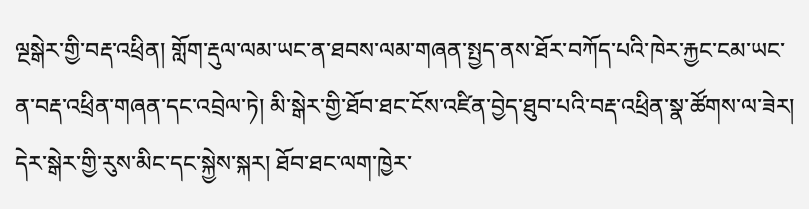ལྔསྒེར་གྱི་བརྡ་འཕྲིན། གློག་རྡུལ་ལམ་ཡང་ན་ཐབས་ལམ་གཞན་སྤྱད་ནས་ཐོར་བཀོད་པའི་ཁེར་རྐྱང་ངམ་ཡང་ན་བརྡ་འཕྲིན་གཞན་དང་འབྲེལ་ཏེ། མི་སྒེར་གྱི་ཐོབ་ཐང་ངོས་འཛིན་བྱེད་ཐུབ་པའི་བརྡ་འཕྲིན་སྣ་ཚོགས་ལ་ཟེར། དེར་སྒེར་གྱི་རུས་མིང་དང་སྐྱེས་སྐར། ཐོབ་ཐང་ལག་ཁྱེར་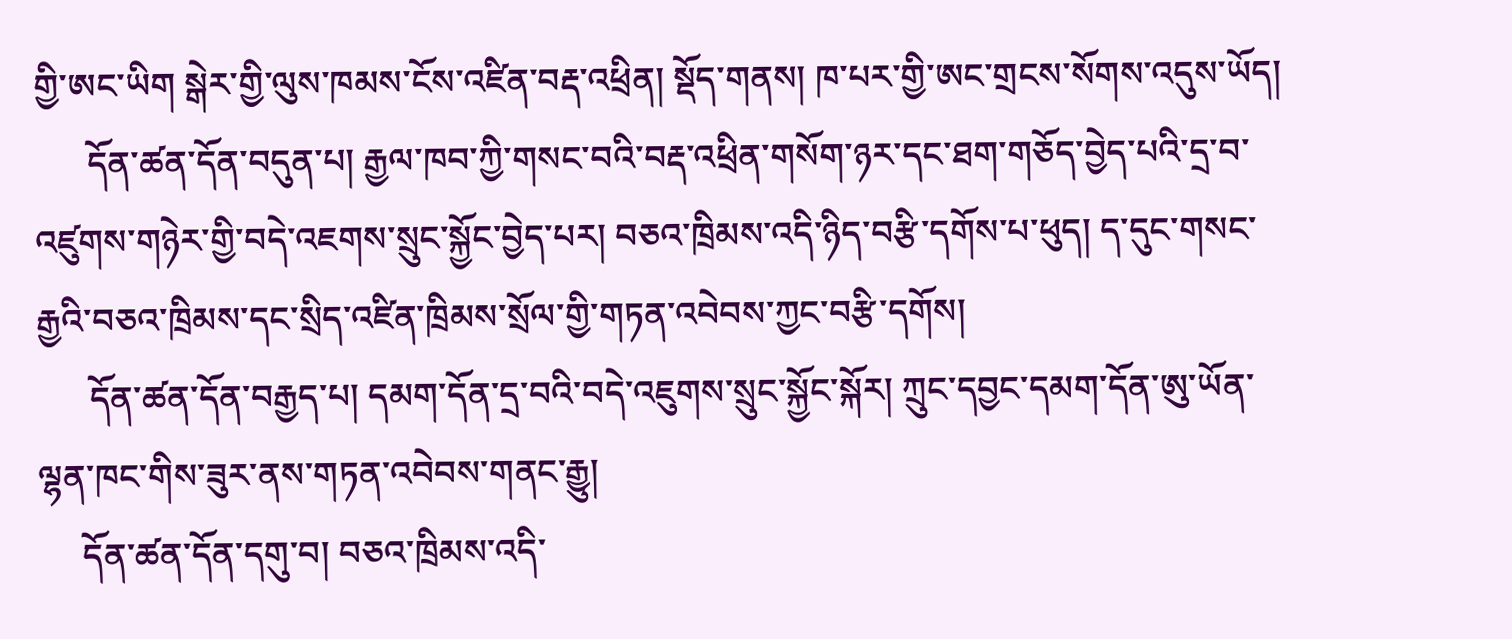གྱི་ཨང་ཡིག སྒེར་གྱི་ལུས་ཁམས་ངོས་འཛིན་བརྡ་འཕྲིན། སྡོད་གནས། ཁ་པར་གྱི་ཨང་གྲངས་སོགས་འདུས་ཡོད།
      དོན་ཚན་དོན་བདུན་པ། རྒྱལ་ཁབ་ཀྱི་གསང་བའི་བརྡ་འཕྲིན་གསོག་ཉར་དང་ཐག་གཅོད་བྱེད་པའི་དྲ་བ་འཛུགས་གཉེར་གྱི་བདེ་འཇགས་སྲུང་སྐྱོང་བྱེད་པར། བཅའ་ཁྲིམས་འདི་ཉིད་བརྩི་དགོས་པ་ཕུད། ད་དུང་གསང་རྒྱའི་བཅའ་ཁྲིམས་དང་སྲིད་འཛིན་ཁྲིམས་སྲོལ་གྱི་གཏན་འབེབས་ཀྱང་བརྩི་དགོས།
      དོན་ཚན་དོན་བརྒྱད་པ། དམག་དོན་དྲ་བའི་བདེ་འཇུགས་སྲུང་སྐྱོང་སྐོར། ཀྲུང་དབྱང་དམག་དོན་ཨུ་ཡོན་ལྷན་ཁང་གིས་ཟུར་ནས་གཏན་འབེབས་གནང་རྒྱུ།
     དོན་ཚན་དོན་དགུ་བ། བཅའ་ཁྲིམས་འདི་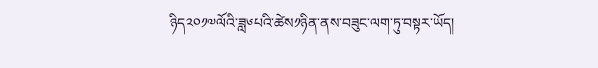ཉིད༢༠༡༧ལོའི་ཟླ༦པའི་ཚེས༡ཉིན་ནས་བཟུང་ལག་ཏུ་བསྟར་ཡོད།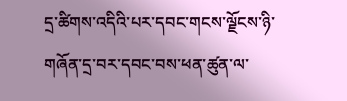དྲ་ཚིགས་འདིའི་པར་དབང་གངས་ལྗོངས་ཉི་གཞོན་དྲ་བར་དབང་བས་ཕན་ཚུན་ལ་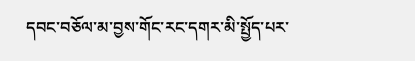དབང་བཅོལ་མ་བྱས་གོང་རང་དགར་མི་སྤྱོད་པར་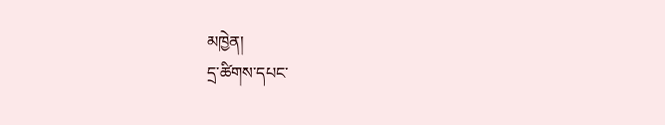མཁྱེན།
དྲ་ཚིགས་དཔང་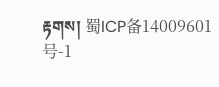རྟགས། 蜀ICP备14009601号-1